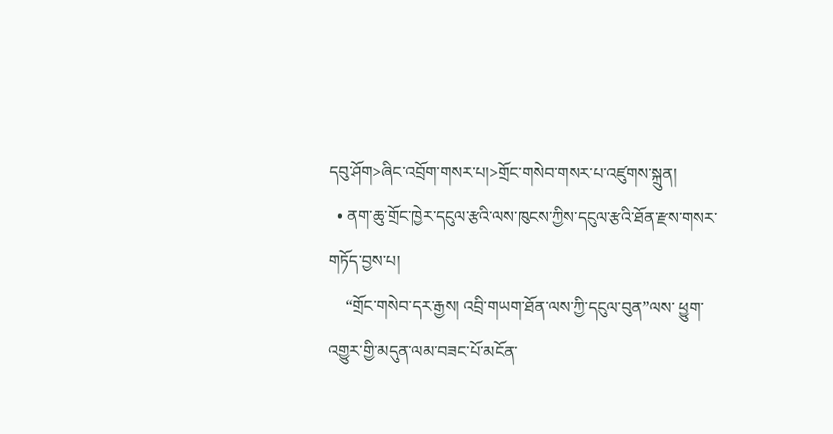དབུ་ཤོག>ཞིང་འབྲོག་གསར་པ།>གྲོང་གསེབ་གསར་པ་འཛུགས་སྐྲུན།
  • ནག་ཆུ་གྲོང་ཁྱེར་དངུལ་རྩའི་ལས་ཁུངས་ཀྱིས་དངུལ་རྩའི་ཐོན་རྫས་གསར་གཏོད་བྱས་པ།
    “གྲོང་གསེབ་དར་རྒྱས། འབྲི་གཡག་ཐོན་ལས་ཀྱི་དངུལ་བུན”ལས་ ཕྱུག་འགྱུར་གྱི་མདུན་ལམ་བཟང་པོ་མངོན་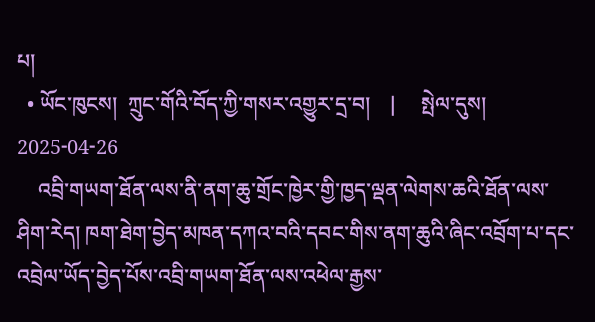པ།
  • ཡོང་ཁུངས།  ཀྲུང་གོའི་བོད་ཀྱི་གསར་འགྱུར་དྲ་བ།    |     སྤེལ་དུས།  2025-04-26
    འབྲི་གཡག་ཐོན་ལས་ནི་ནག་ཆུ་གྲོང་ཁྱེར་གྱི་ཁྱད་ལྡན་ལེགས་ཆའི་ཐོན་ལས་ཤིག་རེད། ཁག་ཐེག་བྱེད་མཁན་དཀའ་བའི་དབང་གིས་ནག་ཆུའི་ཞིང་འབྲོག་པ་དང་འབྲེལ་ཡོད་བྱེད་པོས་འབྲི་གཡག་ཐོན་ལས་འཕེལ་རྒྱས་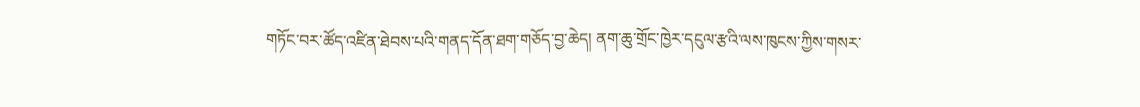གཏོང་བར་ཚོད་འཛིན་ཐེབས་པའི་གནད་དོན་ཐག་གཅོད་བྱ་ཆེད། ནག་ཆུ་གྲོང་ཁྱེར་དངུལ་རྩའི་ལས་ཁུངས་ཀྱིས་གསར་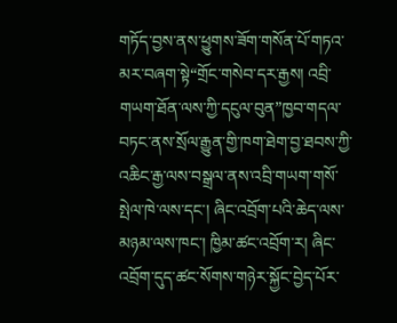གཏོད་བྱས་ནས་ཕྱུགས་ཟོག་གསོན་པོ་གཏའ་མར་བཞག་སྟེ“གྲོང་གསེབ་དར་རྒྱས། འབྲི་གཡག་ཐོན་ལས་ཀྱི་དངུལ་བུན”ཁྱབ་གདལ་བཏང་ནས་སྲོལ་རྒྱུན་གྱི་ཁག་ཐེག་བྱ་ཐབས་ཀྱི་འཆིང་རྒྱ་ལས་བསྒྲལ་ནས་འབྲི་གཡག་གསོ་སྤེལ་ཁེ་ལས་དང་། ཞིང་འབྲོག་པའི་ཆེད་ལས་མཉམ་ལས་ཁང་། ཁྱིམ་ཚང་འབྲོག་ར། ཞིང་འབྲོག་དུད་ཚང་སོགས་གཉེར་སྐྱོང་བྱེད་པོར་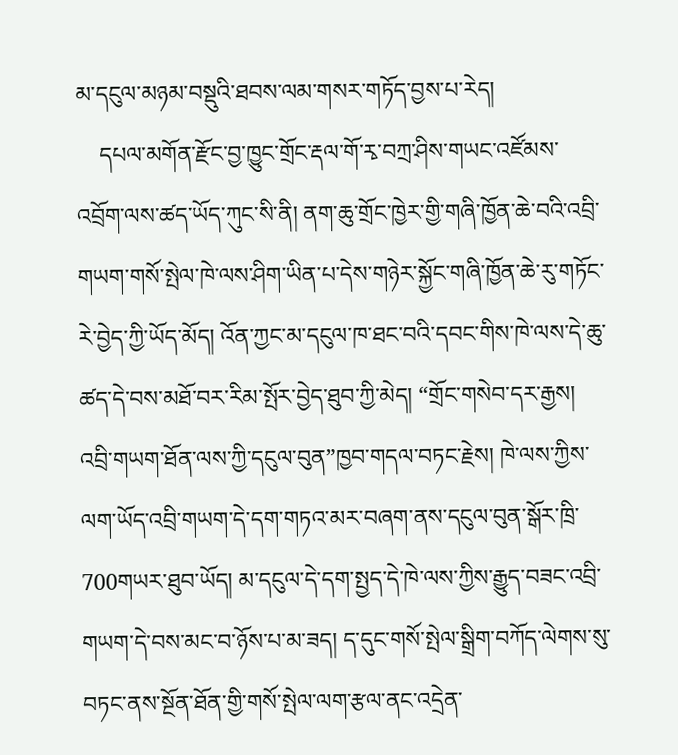མ་དངུལ་མཉམ་བསྡུའི་ཐབས་ལམ་གསར་གཏོད་བྱས་པ་རེད།
    དཔལ་མགོན་རྫོང་བྱ་ཁྱུང་གྲོང་རྡལ་གོ་རྭ་བཀྲ་ཤིས་གཡང་འཛོམས་འབྲོག་ལས་ཚད་ཡོད་ཀུང་སི་ནི། ནག་ཆུ་གྲོང་ཁྱེར་གྱི་གཞི་ཁྱོན་ཆེ་བའི་འབྲི་གཡག་གསོ་སྤེལ་ཁེ་ལས་ཤིག་ཡིན་པ་དེས་གཉེར་སྐྱོང་གཞི་ཁྱོན་ཆེ་རུ་གཏོང་རེ་བྱེད་ཀྱི་ཡོད་མོད། འོན་ཀྱང་མ་དངུལ་ཁ་ཐང་བའི་དབང་གིས་ཁེ་ལས་དེ་ཆུ་ཚད་དེ་བས་མཐོ་བར་རིམ་སྤོར་བྱེད་ཐུབ་ཀྱི་མེད། “གྲོང་གསེབ་དར་རྒྱས། འབྲི་གཡག་ཐོན་ལས་ཀྱི་དངུལ་བུན”ཁྱབ་གདལ་བཏང་རྗེས། ཁེ་ལས་ཀྱིས་ལག་ཡོད་འབྲི་གཡག་དེ་དག་གཏའ་མར་བཞག་ནས་དངུལ་བུན་སྒོར་ཁྲི་700གཡར་ཐུབ་ཡོད། མ་དངུལ་དེ་དག་སྤྱད་དེ་ཁེ་ལས་ཀྱིས་རྒྱུད་བཟང་འབྲི་གཡག་དེ་བས་མང་བ་ཉོས་པ་མ་ཟད། ད་དུང་གསོ་སྤེལ་སྒྲིག་བཀོད་ལེགས་སུ་བཏང་ནས་སྔོན་ཐོན་གྱི་གསོ་སྤེལ་ལག་རྩལ་ནང་འདྲེན་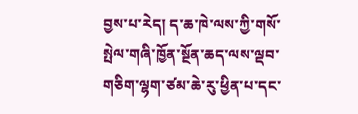བྱས་པ་རེད། ད་ཆ་ཁེ་ལས་ཀྱི་གསོ་སྤེལ་གཞི་ཁྱོན་སྔོན་ཆད་ལས་ལྡབ་གཅིག་ལྷག་ཙམ་ཆེ་རུ་ཕྱིན་པ་དང་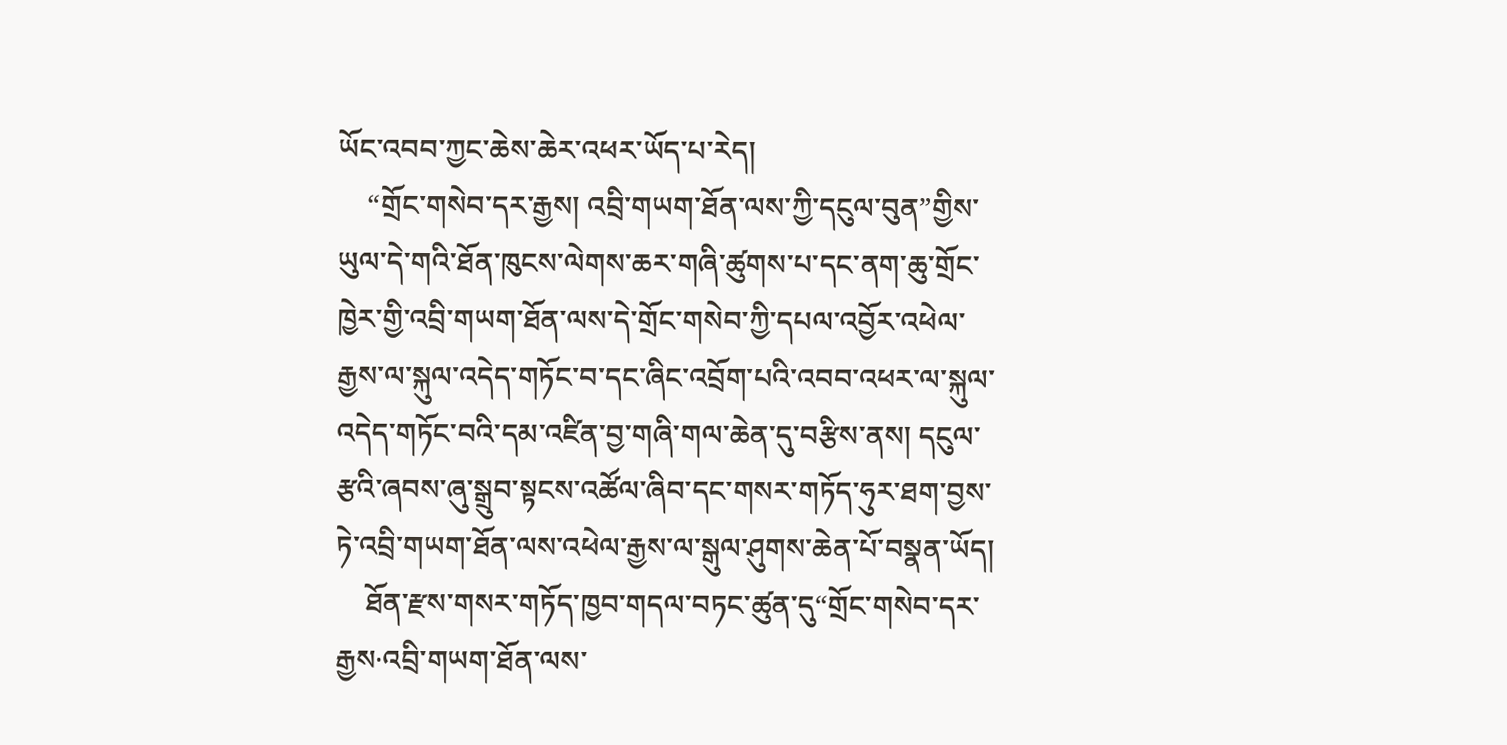ཡོང་འབབ་ཀྱང་ཆེས་ཆེར་འཕར་ཡོད་པ་རེད།
    “གྲོང་གསེབ་དར་རྒྱས། འབྲི་གཡག་ཐོན་ལས་ཀྱི་དངུལ་བུན”གྱིས་ཡུལ་དེ་གའི་ཐོན་ཁུངས་ལེགས་ཆར་གཞི་ཚུགས་པ་དང་ནག་ཆུ་གྲོང་ཁྱེར་གྱི་འབྲི་གཡག་ཐོན་ལས་དེ་གྲོང་གསེབ་ཀྱི་དཔལ་འབྱོར་འཕེལ་རྒྱས་ལ་སྐུལ་འདེད་གཏོང་བ་དང་ཞིང་འབྲོག་པའི་འབབ་འཕར་ལ་སྐུལ་འདེད་གཏོང་བའི་དམ་འཛིན་བྱ་གཞི་གལ་ཆེན་དུ་བརྩིས་ནས། དངུལ་རྩའི་ཞབས་ཞུ་སྒྲུབ་སྟངས་འཚོལ་ཞིབ་དང་གསར་གཏོད་ཧུར་ཐག་བྱས་ཏེ་འབྲི་གཡག་ཐོན་ལས་འཕེལ་རྒྱས་ལ་སྒུལ་ཤུགས་ཆེན་པོ་བསྣན་ཡོད།
    ཐོན་རྫས་གསར་གཏོད་ཁྱབ་གདལ་བཏང་ཚུན་དུ“གྲོང་གསེབ་དར་རྒྱས·འབྲི་གཡག་ཐོན་ལས་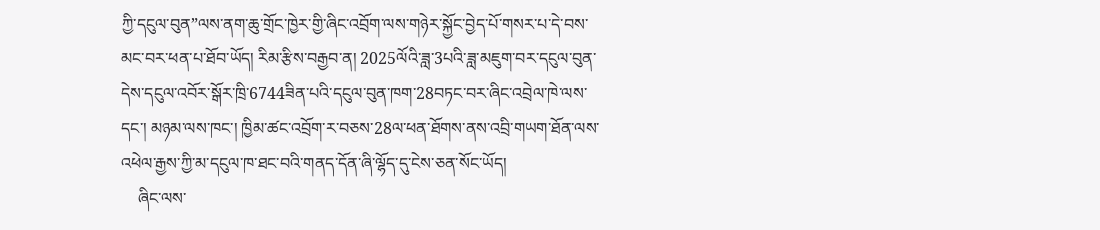ཀྱི་དངུལ་བུན”ལས་ནག་ཆུ་གྲོང་ཁྱེར་གྱི་ཞིང་འབྲོག་ལས་གཉེར་སྐྱོང་བྱེད་པོ་གསར་པ་དེ་བས་མང་བར་ཕན་པ་ཐོབ་ཡོད། རིམ་རྩིས་བརྒྱབ་ན། 2025ལོའི་ཟླ་3པའི་ཟླ་མཇུག་བར་དངུལ་བུན་དེས་དངུལ་འབོར་སྒོར་ཁྲི་6744ཟིན་པའི་དངུལ་བུན་ཁག་28བཏང་བར་ཞིང་འབྲེལ་ཁེ་ལས་དང་། མཉམ་ལས་ཁང་། ཁྱིམ་ཚང་འབྲོག་ར་བཅས་28ལ་ཕན་ཐོགས་ནས་འབྲི་གཡག་ཐོན་ལས་འཕེལ་རྒྱས་ཀྱི་མ་དངུལ་ཁ་ཐང་བའི་གནད་དོན་ཞི་ལྷོད་དུ་ངེས་ཅན་སོང་ཡོད།
    ཞིང་ལས་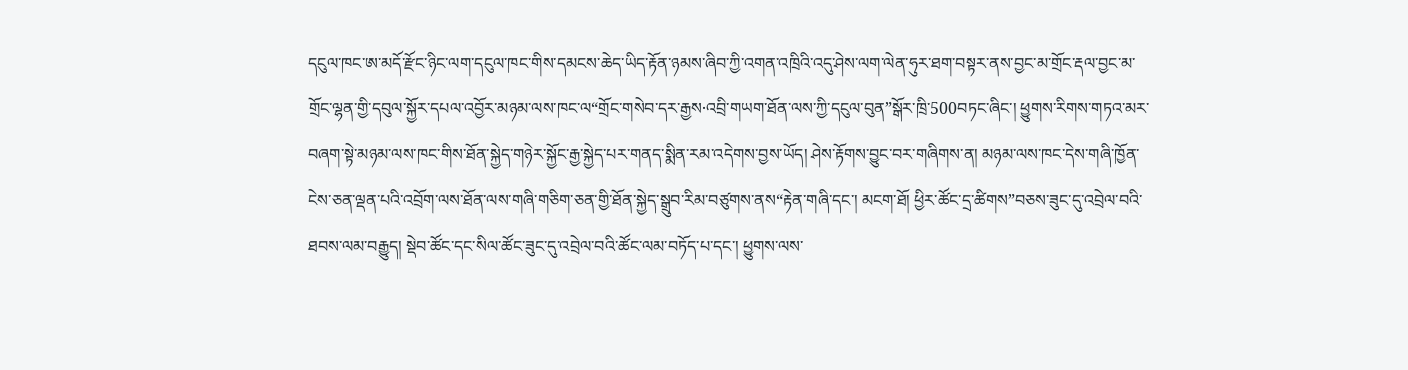དངུལ་ཁང་ཨ་མདོ་རྫོང་ཉིང་ལག་དངུལ་ཁང་གིས་དམངས་ཆེད་ཡིད་རྟོན་ཉམས་ཞིབ་ཀྱི་འགན་འཁྲིའི་འདུ་ཤེས་ལག་ལེན་ཧུར་ཐག་བསྟར་ནས་བྱང་མ་གྲོང་རྡལ་བྱང་མ་གྲོང་ལྷན་གྱི་དབུལ་སྐྱོར་དཔལ་འབྱོར་མཉམ་ལས་ཁང་ལ“གྲོང་གསེབ་དར་རྒྱས·འབྲི་གཡག་ཐོན་ལས་ཀྱི་དངུལ་བུན”སྒོར་ཁྲི་500བཏང་ཞིང་། ཕྱུགས་རིགས་གཏའ་མར་བཞག་སྟེ་མཉམ་ལས་ཁང་གིས་ཐོན་སྐྱེད་གཉེར་སྐྱོང་རྒྱ་སྐྱེད་པར་གནད་སྨིན་རམ་འདེགས་བྱས་ཡོད། ཤེས་རྟོགས་བྱུང་བར་གཞིགས་ན། མཉམ་ལས་ཁང་དེས་གཞི་ཁྱོན་ངེས་ཅན་ལྡན་པའི་འབྲོག་ལས་ཐོན་ལས་གཞི་གཅིག་ཅན་གྱི་ཐོན་སྐྱེད་སྒྲུབ་རིམ་བཙུགས་ནས“རྟེན་གཞི་དང་། མངག་ཐོ། ཕྱིར་ཚོང་དྲ་ཚིགས”བཅས་ཟུང་དུ་འབྲེལ་བའི་ཐབས་ལམ་བརྒྱུད། སྡེབ་ཚོང་དང་སིལ་ཚོང་ཟུང་དུ་འབྲེལ་བའི་ཚོང་ལམ་བཏོད་པ་དང་། ཕྱུགས་ལས་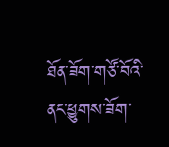ཐོན་ཟོག་གཙོ་བོའི་ནང་ཕྱུགས་ཟོག་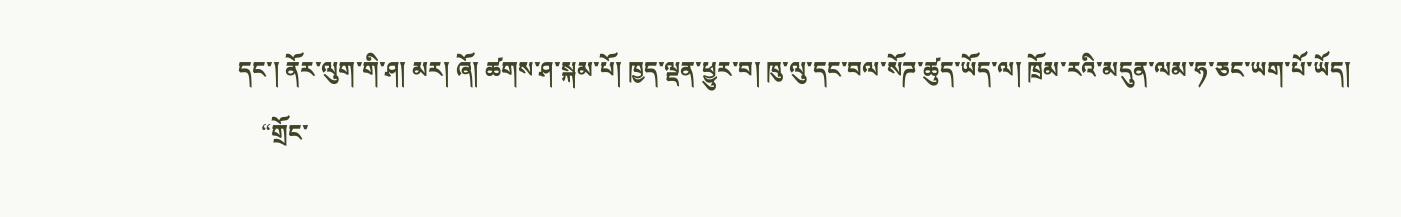དང་། ནོར་ལུག་གི་ཤ། མར། ཞོ། ཚགས་ཤ་སྐམ་པོ། ཁྱད་ལྡན་ཕྱུར་བ། ཁུ་ལུ་དང་བལ་སོཌ་ཚུད་ཡོད་ལ། ཁྲོམ་རའི་མདུན་ལམ་ཧ་ཅང་ཡག་པོ་ཡོད།
    “གྲོང་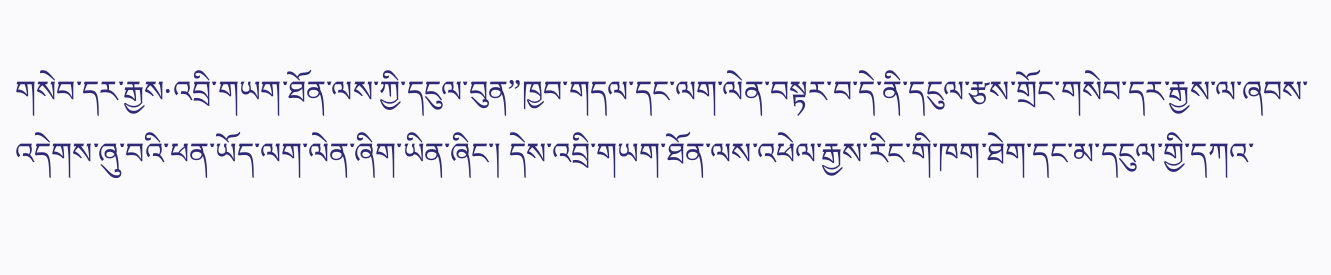གསེབ་དར་རྒྱས·འབྲི་གཡག་ཐོན་ལས་ཀྱི་དངུལ་བུན”ཁྱབ་གདལ་དང་ལག་ལེན་བསྟར་བ་དེ་ནི་དངུལ་རྩས་གྲོང་གསེབ་དར་རྒྱས་ལ་ཞབས་འདེགས་ཞུ་བའི་ཕན་ཡོད་ལག་ལེན་ཞིག་ཡིན་ཞིང་། དེས་འབྲི་གཡག་ཐོན་ལས་འཕེལ་རྒྱས་རིང་གི་ཁག་ཐེག་དང་མ་དངུལ་གྱི་དཀའ་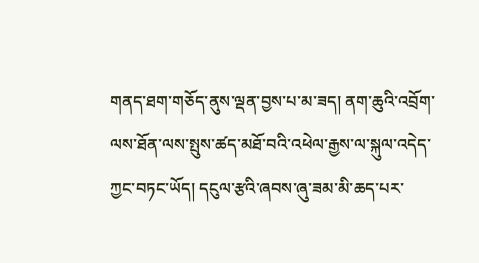གནད་ཐག་གཅོད་ནུས་ལྡན་བྱས་པ་མ་ཟད། ནག་ཆུའི་འབྲོག་ལས་ཐོན་ལས་སྤུས་ཚད་མཐོ་བའི་འཕེལ་རྒྱས་ལ་སྐུལ་འདེད་ཀྱང་བཏང་ཡོད། དངུལ་རྩའི་ཞབས་ཞུ་ཟམ་མི་ཆད་པར་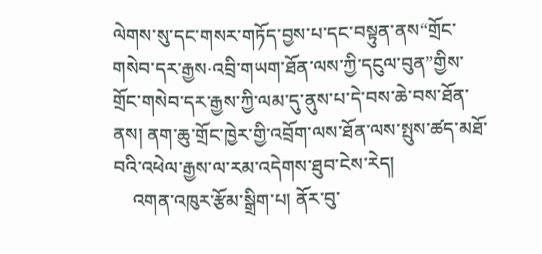ལེགས་སུ་དང་གསར་གཏོད་བྱས་པ་དང་བསྟུན་ནས“གྲོང་གསེབ་དར་རྒྱས·འབྲི་གཡག་ཐོན་ལས་ཀྱི་དངུལ་བུན”གྱིས་གྲོང་གསེབ་དར་རྒྱས་ཀྱི་ལམ་དུ་ནུས་པ་དེ་བས་ཆེ་བས་ཐོན་ནས། ནག་ཆུ་གྲོང་ཁྱེར་གྱི་འབྲོག་ལས་ཐོན་ལས་སྤུས་ཚད་མཐོ་བའི་འཕེལ་རྒྱས་ལ་རམ་འདེགས་ཐུབ་ངེས་རེད།
    འགན་འཁུར་རྩོམ་སྒྲིག་པ། ནོར་བུ་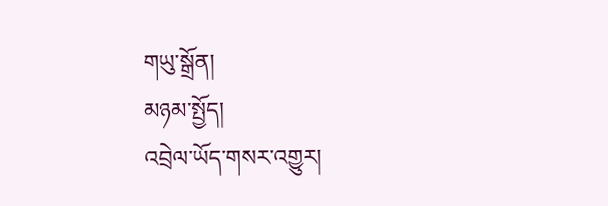གཡུ་སྒྲོན།
མཉམ་སྤྱོད།
འབྲེལ་ཡོད་གསར་འགྱུར།